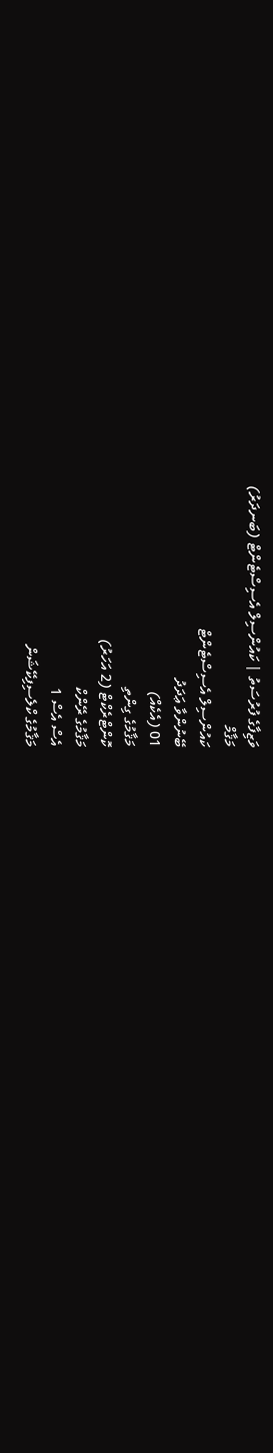ވަޒިފާގެ ފުރުސަތު | ކައުންސިލް އެސިސްޓެންޓް (ބަނދަރު)
މަޤާމް
ކައުންސިލް އެސިސްޓެންޓް
ބޭނުންވާ ޢަދަދު
01 (އެކެއް)
މަޤާމުގެ ގިންތި
ކޮންޓްރެކްޓް (2 އަހަރު)
މަޤާމުގެ ރޭންކް
އެސް އެސް 1
މަޤާމުގެ ކްލެސިފިކޭޝަން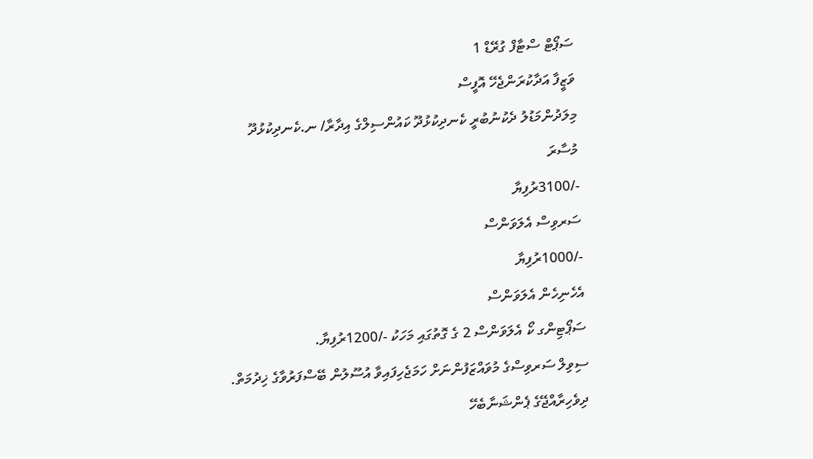ސަޕޯޓް ސްޓާފް ގުރޭޑް 1
ވަޒީފާ އަދާކުރަންޖެހޭ އޮފީސް
މިލަދުންމަޑުލު ދެކުނުބުރީ ކެނދިކުޅުދޫ ކައުންސިލްގެ އިދާރާ/ ނ.ކެނދިކުޅުދޫ
މުސާރަ
-/3100ރުފިޔާ
ސަރވިސް އެލަވަންސް
-/1000ރުފިޔާ
އެހެނިހެން އެލަވަންސް
ސަޕޯޓިންގ ކޯ އެލަވަންސް 2 ގެ ގޮތުގައި މަހަކު -/1200ރުފިޔާ.
ސިވިލް ސަރވިސްގެ މުވައްޒަފުންނަށް ހަމަޖެހިފައިވާ އުސޫލުން ބޭސްފަރުވާގެ ޚިދުމަތް.
ދިވެހިރާއްޖޭގެ ޕެންޝަނާބެހޭ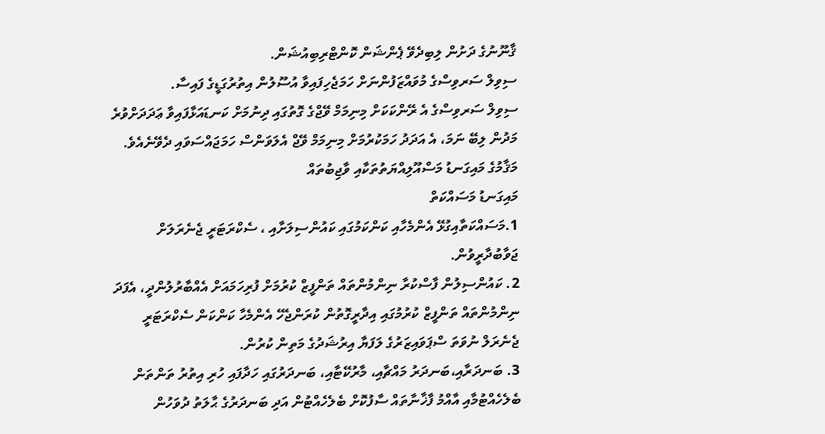ޤާނޫނުގެ ދަށުން ލިބިދެވޭ ޕެންޝަން ކޮންޓްރިބިއުޝަން.
ސިވިލް ސަރވިސްގެ މުވައްޒަފުންނަށް ހަމަޖެހިފައިވާ އުސޫލުން އިތުރުގަޑީގެ ފައިސާ.
ސިވިލް ސަރވިސްގެ އެ ރޭންކަކަށް މިނިމަމް ވޭޖްގެ ގޮތުގައި ދިނުމަށް ކަނޑައަޅާފައިވާ ޢަދަދަށްވުރެ މަދުން ލިބޭ ނަމަ، އެ އަދަދު ހަމަކުރުމަށް މިނިމަމް ވޭޖް އެލަވަންސް ހަމަޖައްސަވައި ދެވޭނެއެވެ.
މަޤާމުގެ މައިގަނޑު މަސްއޫލިއްޔަތުތަކާއި ވާޖިބުތައް
މައިގަނޑު މަސައްކަތް
1.މަސައްކަތާއިގުޅޭ އެންމެހާއި ކަންކަމުގައި ކައުންސިލަށާއި ، ސެކްރަޓަރީ ޖެނެރަލަށް ޖަވާބުދާރީވުން.
2. ކައުންސިލުން ފާސްކުރާ ނިންމުންތައް ތަންފީޒް ކުރުމަށް ފުރިހަމައަށް އެއްބާރުލުންދީ، އެފަދަ ނިންމުންތައް ތަންފީޒް ކުރުމުގައި އިދާރީގޮތުން ކުރަންޖެހޭ އެންމެހާ ކަންކަން ސެކްރަޓަރީ ޖެނެރަލް ނުވަތަ ސްޕަވައިޒަރުގެ ލަފަޔާ އިރުޝަދުގެ މަތިން ކުރުން.
3. ބަނދަރާއި،ބަނދަރު މައްޗާއި، މާރުކޭޓާއި، ބަނދަރުގައި ހަދާފައި ހުރި އިތުރު ތަންތަން ބެލެހެއްޓުމާއި އާއްމު ފާޚާނާތައް ސާފުކޮށް ބެލެހެއްޓުން އަދި ބަނދަރުގެ ޙާލަތު ދުވަހުން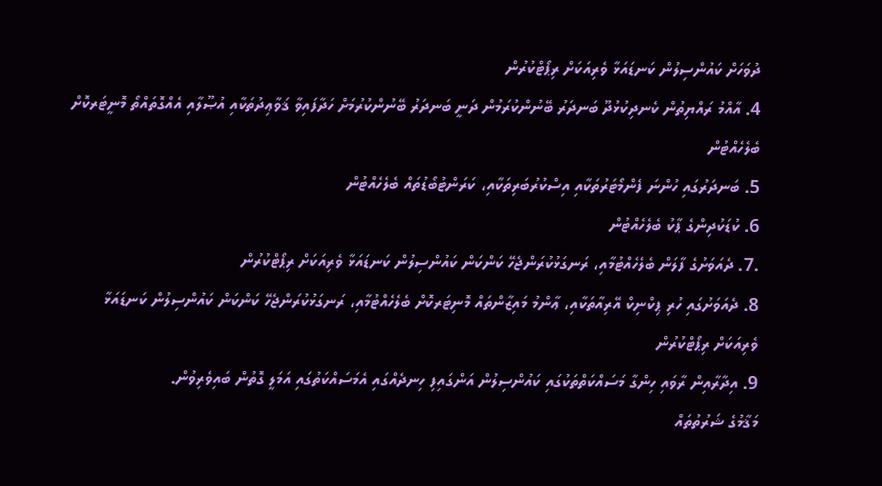ދުވަހަށް ކައުންސިލުން ކަނޑައަޅާ ވެރިއަކަށް ރިޕޯޓްކުރުން
4. އާއްމު ރައްޔިތުން ކެނދިކުޅުދޫ ބަނދަރު ބޭނުންކުރަމުން ދަނީ ބަނދަރު ބޭނުންކުރުމަށް ހަދާފައިވާ ޤަވާޢިދުތަކާއި އުޞޫލާއި އެއްގޮތައްތޯ މޮނީޓަރކޮށް ބެލެހެއްޓުން
5. ބަނދަރުގައި ހުންނަ ފެންމޯޓަރުތަކާއި އިސްކުރުބަރިތަކާއި، ކަރަންޓުބޯޑުތައް ބެލެހެއްޓުން
6. ކުޑަކުދިންގެ ޕާކު ބެލެހެއްޓުން
.7. ދެއަވަށުގެ ފާލަން ބެލެހެއްޓުމާއި، ރަނގަޅުކުރަންޖެހޭ ކަންކަން ކައުންސިލުން ކަނޑައަޅާ ވެރިއަކަށް ރިޕޯޓްކުރުން
8. ދެއަވަށުގައި ހުރި ޕިކްނިކް އޭރިއާތަކާއި، ޢާންމު މައިޒާންތައް މޮނިޓަރކޮށް ބެލެހެއްޓުމާއި، ރަނގަޅުކުރަންޖެހޭ ކަންކަން ކައުންސިލުން ކަނޑައަޅާ ވެރިއަކަށް ރިޕޯޓްކުރުން
9. އިދާރާއިން ރާވައި ހިންގާ މަސައްކަތްތަކުގައި ކައުންސިލުން އަންގައިފި ހިނދެއްގައި އެމަސައްކަތުގައި އަމަލީ ގޮތުން ބައިވެރިވުން.
މަޤާމުގެ ޝަރުތުތައް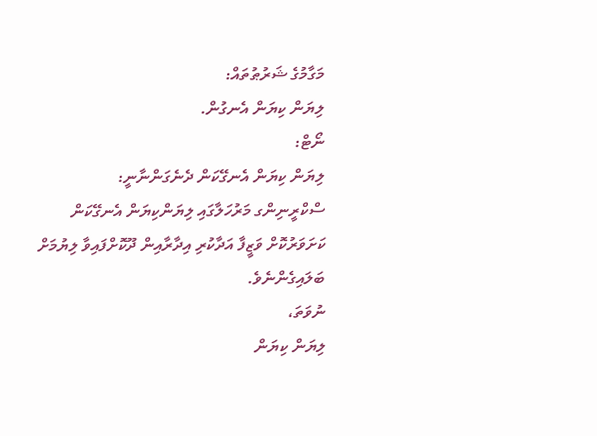މަގާމުގެ ޝަރުޠުތައް:
ލިޔަން ކިޔަން އެނގުން.
ނޯޓް:
ލިޔަން ކިޔަން އެނގޭކަން ދެނެގަންނާނީ:
ސްކްރީނިންގ މަރުހަލާގައި ލިޔަންކިޔަން އެނގޭކަން ކަށަވަރުކޮށް ވަޒީފާ އަދާކުރި އިދާރާއިން ދޫކޮށްފައިވާ ލިޔުމަށް ބަލައިގެންނެވެ.
ނުވަތަ،
ލިޔަން ކިޔަން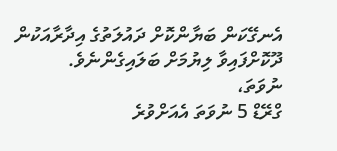އެނގޭކަން ބަޔާންކޮށް ދައުލަތުގެ އިދާރާއަކުން ދޫކޮށްފައިވާ ލިޔުމަށް ބަލައިގެންނެވެ.
ނުވަތަ،
ގްރޭޑް 5 ނުވަތަ އެއަށްވުރެ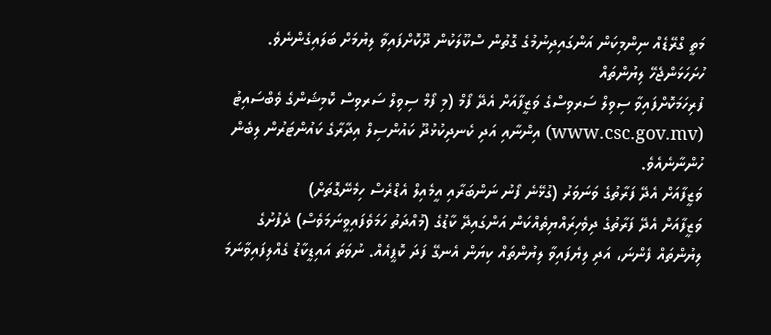މަތީ ގްރޭޑެއް ނިންމިކަން އަންގައިދިނުމުގެ ގޮތުން ސްކޫލަކުން ދޫކޮށްފައިވާ ލިޔުމަށް ބަލައިގެންނެވެ.
ހުށަހަޅަންޖެހޭ ލިޔުންތައް
ފުރިހަމަކޮށްފައިވާ ސިވިލް ސަރވިސްގެ ވަޒީފާއަށް އެދޭ ފޯމް (މި ފޯމް ސިވިލް ސަރވިސް ކޮމިޝަންގެ ވެބްސައިޓު (www.csc.gov.mv) އިންނާއި އަދި ކެނދިކުޅުދޫ ކައުންސިލް އިދާރާގެ ކައުންޓަރުން ލިބެން ހުންނާނެއެވެ.
ވަޒީފާއަށް އެދޭ ފަރާތުގެ ވަނަވަރު (ގުޅޭނެ ފޯނު ނަންބަރާއި އީމެއިލް އެޑްރެސް ހިމެނޭގޮތަށް)
ވަޒީފާއަށް އެދޭ ފަރާތުގެ ދިވެހިރައްޔިތެއްކަން އަންގައިދޭ ކާޑުގެ (މުއްދަތު ހަމަވެފައިވީނަމަވެސް) ދެފުށުގެ ލިޔުންތައް ފެންނަ، އަދި ލިޔެފައިވާ ލިޔުންތައް ކިޔަން އެނގޭ ފަދަ ކޮޕީއެއް. ނުވަތަ އައިޑީކާޑު ގެއްލިފައިވާނަމަ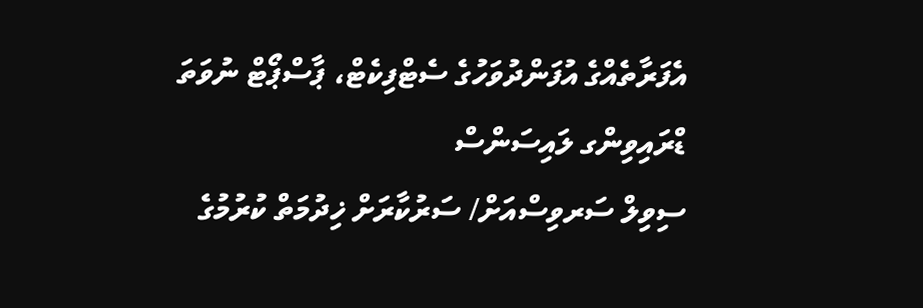އެފަރާތެއްގެ އުފަންދުވަހުގެ ސެޓްފިކެޓް، ޕާސްޕޯޓް ނުވަތަ ޑްރައިވިންގ ލައިސަންސް
ސިވިލް ސަރވިސްއަށް/ ސަރުކާރަށް ޚިދުމަތް ކުރުމުގެ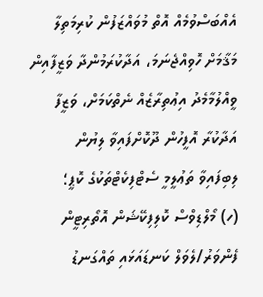އެއްބަސްވުމެއް އޮތް މުވައްޒަފުން ކުރިމަތިލާ މަޤާމަށް ހޮވިއްޖެނަމަ، އަދާކުރަމުންދާ ވަޒީފާއިން ވީއްލުމާމެދު އިޢުތިރާޒެއް ނެތްކަމަށް، ވަޒީފާ އަދާކުރާ އޮފީހުން ދޫކޮށްފައިވާ ލިޔުން
ލިބިފައިވާ ތަޢުލީމީ ސެޓްފިކެޓްތަކުގެ ކޮޕީ؛
(ހ) މޯލްޑިވްސް ކޮލިފިކޭޝަން އޮތޯރިޓީން ފެންވަރު/ލެވަލް ކަނޑައަޅައި ތައްގަނޑު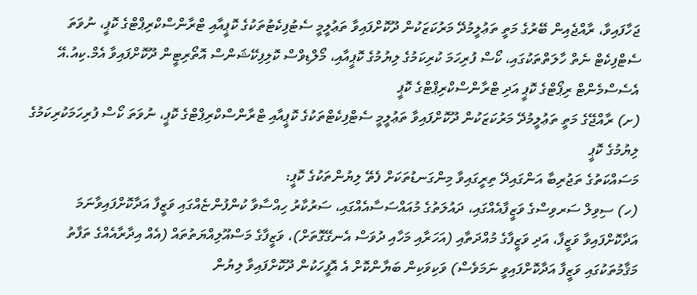ޖަހާފައިވާ، ރާއްޖެއިން ބޭރުގެ މަތީ ތަޢުލީމުދޭ މަރުކަޒަކުން ދޫކޮށްފައިވާ ތަޢުލީމީ ސެޓުފިކެޓުތަކުގެ ކޮޕީއާއި ޓްރާންސްކްރިޕްޓްގެ ކޮޕީ، ނުވަތަ ސެޓްފިކެޓް ނެތް ހާލަތްތަކުގައި، ކޯސް ފުރިހަމަ ކުރިކަމުގެ ލިޔުމުގެ ކޮޕީއާއި، މޯލްޑިވްސް ކޮލިފިކޭޝަންސް އޮތޯރިޓީން ދޫކޮށްފައިވާ އެމް.ކިއު.އޭ އެސެސްމެންޓް ރިޕޯޓްގެ ކޮޕީ އަދި ޓްރާންސްކްރިޕްޓްގެ ކޮޕީ
(ށ) ރާއްޖޭގެ މަތީ ތަޢުލީމުދޭ މަރުކަޒަކުން ދޫކޮށްފައިވާ ތަޢުލީމީ ސެޓްފިކެޓްތަކުގެ ކޮޕީއާއި ޓްރާންސްކްރިޕްޓްގެ ކޮޕީ، ނުވަތަ ކޯސް ފުރިހަމަކުރިކަމުގެ ލިޔުމުގެ ކޮޕީ
މަސައްކަތުގެ ތަޖުރިބާ އަންގައިދޭ ތިރީގައިވާ މިންގަނޑުތަކަށް ފެތޭ ލިޔުންތަކުގެ ކޮޕީ:
(ހ) ސިވިލް ސަރވިސްގެ ވަޒީފާއެއްގައި، ދައުލަތުގެ މުއައްސަސާއެއްގައި، ސަރުކާރު ހިއްސާވާ ކުންފުންޏެއްގައި ވަޒީފާ އަދާކޮށްފައިވާނަމަ އަދާކޮށްފައިވާ ވަޒީފާ، އަދި ވަޒީފާގެ މުއްދަތާއި (އަހަރާއި މަހާއި ދުވަސް އެނގޭގޮތަށް)، ވަޒީފާގެ މަސްއޫލިއްޔަތުތައް (އެއް އިދާރާއެއްގެ ތަފާތު މަޤާމުތަކުގައި ވަޒީފާ އަދާކޮށްފައިވީ ނަމަވެސް) ވަކިވަކިން ބަޔާންކޮށް އެ އޮފީހަކުން ދޫކޮށްފައިވާ ލިޔުން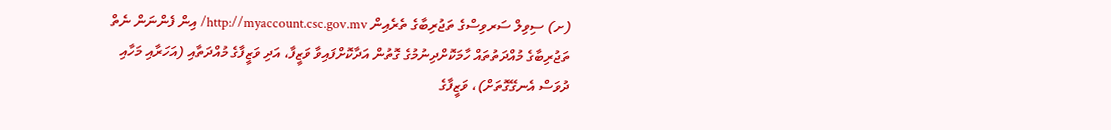(ށ) ސިވިލް ސަރވިސްގެ ތަޖުރިބާގެ ތެރެއިން http://myaccount.csc.gov.mv/ އިން ފެންނަން ނެތް ތަޖުރިބާގެ މުއްދަތުތައް ހާމަކޮށްދިނުމުގެ ގޮތުން އަދާކޮށްފައިވާ ވަޒީފާ، އަދި ވަޒީފާގެ މުއްދަތާއި (އަހަރާއި މަހާއި ދުވަސް އެނގޭގޮތަށް)، ވަޒީފާގެ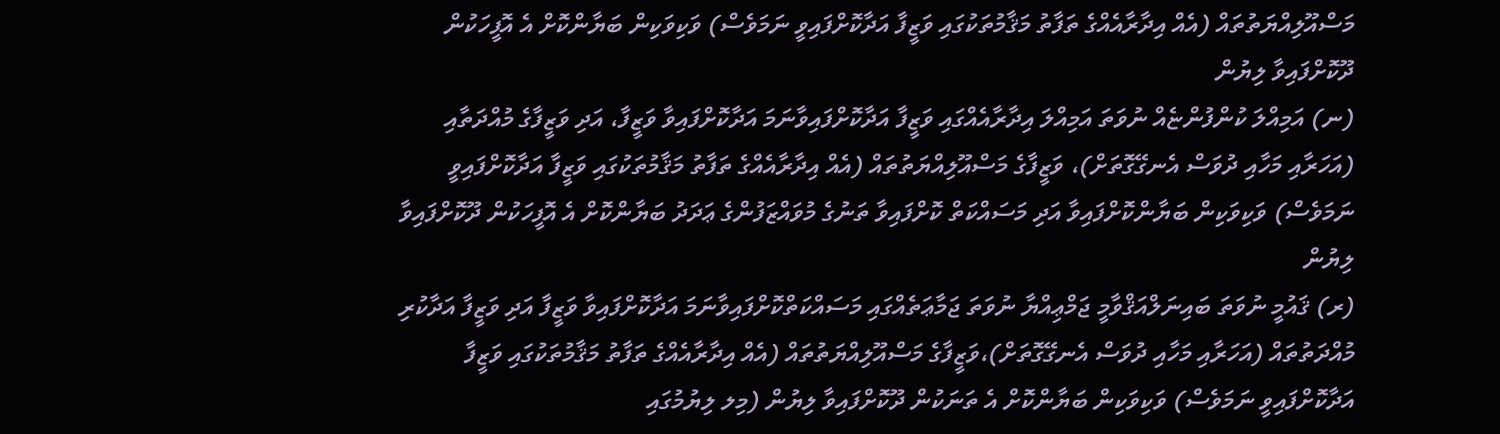މަސްއޫލިއްޔަތުތައް (އެއް އިދާރާއެއްގެ ތަފާތު މަޤާމުތަކުގައި ވަޒީފާ އަދާކޮށްފައިވީ ނަމަވެސް) ވަކިވަކިން ބަޔާންކޮށް އެ އޮފީހަކުން ދޫކޮށްފައިވާ ލިޔުން
(ނ) އަމިއްލަ ކުންފުންޏެއް ނުވަތަ އަމިއްލަ އިދާރާއެއްގައި ވަޒީފާ އަދާކޮށްފައިވާނަމަ އަދާކޮށްފައިވާ ވަޒީފާ، އަދި ވަޒީފާގެ މުއްދަތާއި (އަހަރާއި މަހާއި ދުވަސް އެނގޭގޮތަށް)، ވަޒީފާގެ މަސްއޫލިއްޔަތުތައް (އެއް އިދާރާއެއްގެ ތަފާތު މަޤާމުތަކުގައި ވަޒީފާ އަދާކޮށްފައިވީ ނަމަވެސް) ވަކިވަކިން ބަޔާންކޮށްފައިވާ އަދި މަސައްކަތް ކޮށްފައިވާ ތަނުގެ މުވައްޒަފުންގެ ޢަދަދު ބަޔާންކޮށް އެ އޮފީހަކުން ދޫކޮށްފައިވާ ލިޔުން
(ރ) ޤައުމީ ނުވަތަ ބައިނަލްއަޤްވާމީ ޖަމްޢިއްޔާ ނުވަތަ ޖަމާޢަތެއްގައި މަސައްކަތްކޮށްފައިވާނަމަ އަދާކޮށްފައިވާ ވަޒީފާ އަދި ވަޒީފާ އަދާކުރި މުއްދަތުތައް (އަހަރާއި މަހާއި ދުވަސް އެނގޭގޮތަށް)،ވަޒީފާގެ މަސްއޫލިއްޔަތުތައް (އެއް އިދާރާއެއްގެ ތަފާތު މަޤާމުތަކުގައި ވަޒީފާ އަދާކޮށްފައިވީ ނަމަވެސް) ވަކިވަކިން ބަޔާންކޮށް އެ ތަނަކުން ދޫކޮށްފައިވާ ލިޔުން (މިލ ލިޔުމުގައި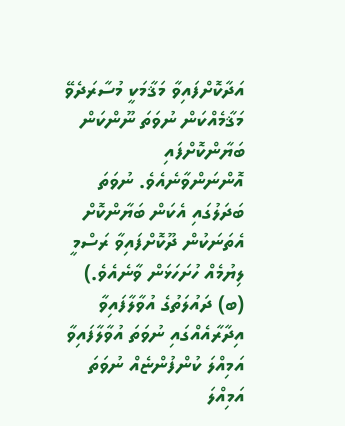އަދާކޮށްފައިވާ މަޤާމަކީ މުސާރަދެވޭ މަޤާމެއްކަން ނުވަތަ ނޫންކަން ބަޔާންކޮށްފައި އޮންނަންވާނެއެވެ. ނުވަތަ ބަދަލުގައި އެކަން ބަޔާންކޮށް އެތަނަކުން ދޫކޮށްފައިވާ ރަސްމީ ލިޔުމެއް ހުށަހަޅަން ވާނެއެވެ.)
(ބ) ދައުލަތުގެ އުވާލާފައިވާ އިދާރާއެއްގައި ނުވަތަ އުވާލާފައިވާ އަމިއްލަ ކުންފުންޏެއް ނުވަތަ އަމިއްލަ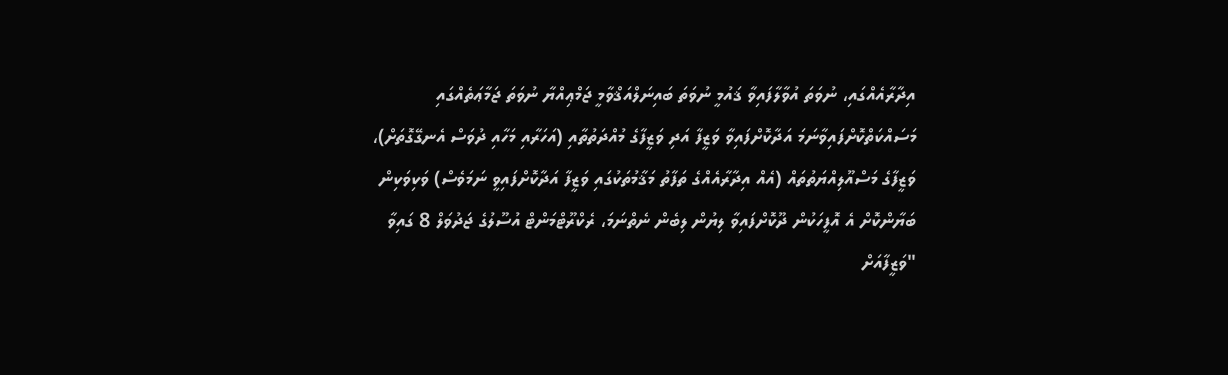އިދާރާއެއްގައި، ނުވަތަ އުވާލާފައިވާ ޤައުމީ ނުވަތަ ބައިނަލްއަޤްވާމީ ޖަމްޢިއްޔާ ނުވަތަ ޖަމާޢަތެއްގައި މަސައްކަތްކޮށްފައިވާނަމަ އަދާކޮށްފައިވާ ވަޒީފާ އަދި ވަޒީފާގެ މުއްދަތުތާއި (އަހަރާއި މަހާއި ދުވަސް އެނގޭގޮތަށް)، ވަޒީފާގެ މަސްއޫލިއްޔަތުތައް (އެއް އިދާރާއެއްގެ ތަފާތު މަޤާމުތަކުގައި ވަޒީފާ އަދާކޮށްފައިވީ ނަމަވެސް) ވަކިވަކިން ބަޔާންކޮށް އެ އޮފީހަކުން ދޫކޮށްފައިވާ ލިޔުން ލިބެން ނެތްނަމަ، ރެކްރޫޓްމަންޓް އުސޫލުގެ ޖަދުވަލް 8 ގައިވާ "ވަޒީފާއަށް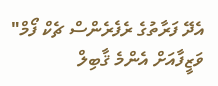އެދޭ ފަރާތުގެ ރެފެރެންސް ޗެކް ފޯމް"
ވަޒީފާއަށް އެންމެ ޤާބިލް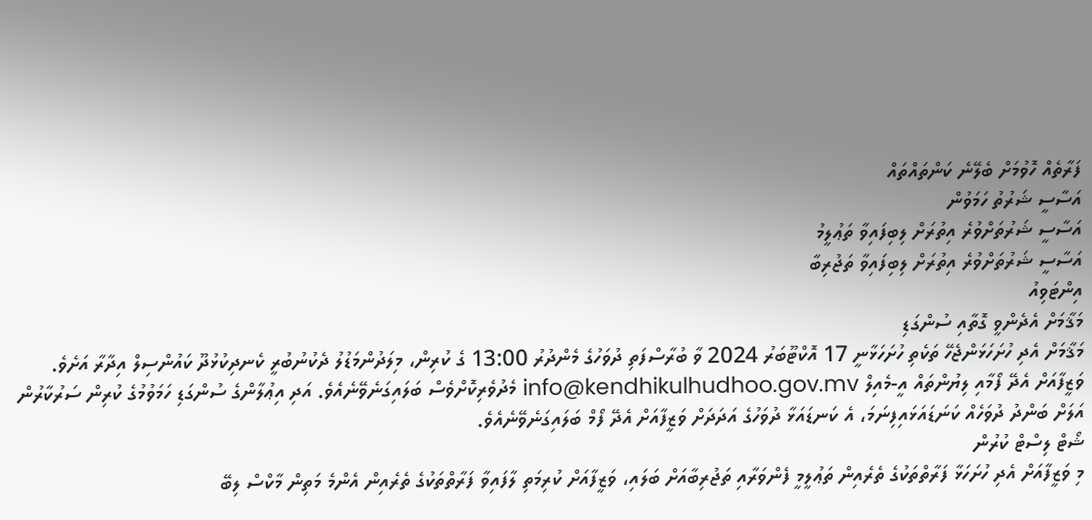ފަރާތެއް ހޮވުމަށް ބެލޭނެ ކަންތައްތައް
އަސާސީ ޝަރުތު ހަމަވުން
އަސާސީ ޝަރުތަށްވުރެ އިތުރަށް ލިބިފައިވާ ތަޢުލީމު
އަސާސީ ޝަރުތަށްވުރެ އިތުރަށް ލިބިފައިވާ ތަޖުރިބާ
އިންޓަވިއު
މަޤާމަށް އެދެންވީ ގޮތާއި ސުންގަޑި
މަޤާމަށް އެދި ހުށަހަޅަންޖެހޭ ތަކެތި ހުށަހަޅާނީ 17 އޮކްޓޫބަރު 2024 ވާ ބުރާސްފަތި ދުވަހުގެ މެންދުރު 13:00 ގެ ކުރިން، މިލަދުންމަޑުލު ދެކުނުބުރީ ކެނދިކުޅުދޫ ކައުންސިލް އިދާރާ އަށެވެ. ވަޒީފާއަށް އެދޭ ފޯމާއި ލިޔުންތައް އީ-މެއިލް info@kendhikulhudhoo.gov.mv މެދުވެރިކޮށްވެސް ބަލައިގަނެވޭނެއެވެ. އަދި އިޢުލާންގެ ސުންގަޑި ހަމަވުމުގެ ކުރިން ސަރުކާރުން އަލަށް ބަންދު ދުވަހެއް ކަނަޑައަޅައިފިނަމަ، އެ ކަނޑައަޅާ ދުވަހުގެ އަދަދަށް ވަޒީފާއަށް އެދޭ ފޯމް ބަލައިގަނެވޭނެއެވެ.
ޝޯޓް ލިސްޓް ކުރުން
މި ވަޒީފާއަށް އެދި ހުށަހަޅާ ފަރާތްތަކުގެ ތެރެއިން ތަޢުލީމީ ފެންވަރާއި ތަޖުރިބާއަށް ބަލައި، ވަޒީފާއަށް ކުރިމަތި ލާފައިވާ ފަރާތްތަކުގެ ތެރެއިން އެންމެ މަތިން މާކްސް ލިބޭ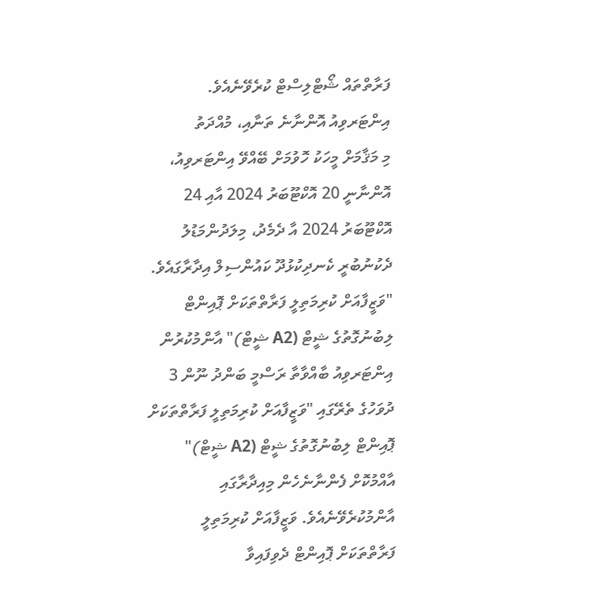ފަރާތްތައް ޝޯޓްލިސްޓް ކުރެވޭނެއެވެ.
އިންޓަރވިއު އޮންނާނެ ތަނާއި، މުއްދަތު
މި މަޤާމަށް މީހަކު ހޮވުމަށް ބޭއްވޭ އިންޓަރވިއު، އޮންނާނީ 20 އޮކްޓޫބަރު 2024 އާއި 24 އޮކްޓޫބަރު 2024 އާ ދެމެދު، މިލަދުންމަޑުލު ދެކުނުބުރީ ކެނދިކުޅުދޫ ކައުންސިލް އިދާރާގައެވެ.
"ވަޒީފާއަށް ކުރިމަތިލީ ފަރާތްތަކަށް ޕޮއިންޓް ލިބުނުގޮތުގެ ޝީޓް (A2 ޝީޓް)" އާންމުކުރުން
އިންޓަރވިއު ބާއްވާތާ ރަސްމީ ބަންދު ނޫން 3 ދުވަހުގެ ތެރޭގައި "ވަޒީފާއަށް ކުރިމަތިލީ ފަރާތްތަކަށް ޕޮއިންޓް ލިބުނުގޮތުގެ ޝީޓް (A2 ޝީޓް)" އާއްމުކޮށް ފެންނާނެހެން މިއިދާރާގައި އާންމުކުރެވޭނެއެވެ. ވަޒީފާއަށް ކުރިމަތިލީ ފަރާތްތަކަށް ޕޮއިންޓް ދެވިފައިވާ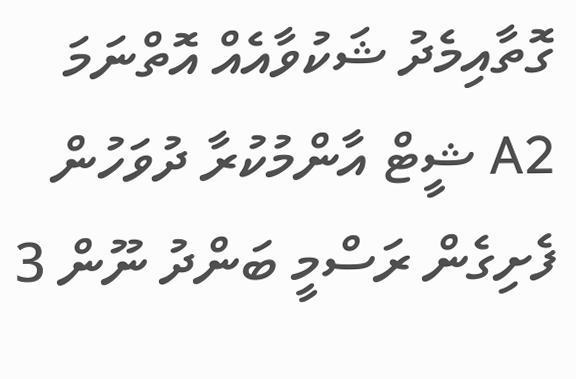ގޮތާއިމެދު ޝަކުވާއެއް އޮތްނަމަ A2 ޝީޓް އާންމުކުރާ ދުވަހުން ފެށިގެން ރަސްމީ ބަންދު ނޫން 3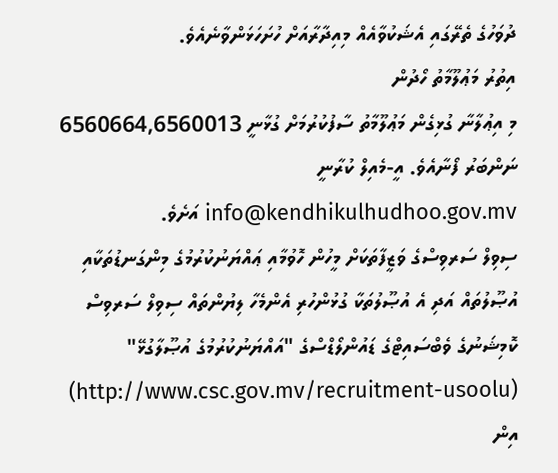ދުވަހުގެ ތެރޭގައި އެޝަކުވާއެއް މިއިދާރާއަށް ހުށަހަޅަންވާނެއެވެ.
އިތުރު މަޢުލޫމާތު ހޯދުން
މި އިޢުލާނާ ގުޅިގެން މަޢުލޫމާތު ސާފުކުރުމަށް ގުޅާނީ 6560664,6560013 ނަންބަރު ފޯނާއެވެ. އީ-މެއިލް ކުރާނީ info@kendhikulhudhoo.gov.mv އަށެވެ.
ސިވިލް ސަރވިސްގެ ވަޒީފާތަކަށް މީހުން ހޮވުމާއި ޢައްޔަނުކުރުމުގެ މިންގަނޑުތަކާއި އުޞޫލުތައް އަދި އެ އުޞޫލުތަކާ ގުޅުންހުރި އެންމެހާ ލިޔުންތައް ސިވިލް ސަރވިސް ކޮމިޝަނުގެ ވެބްސައިޓްގެ ޑައުންލޯޑްސްގެ "އައްޔަނުކުރުމުގެ އުޞޫލާގުޅޭ" (http://www.csc.gov.mv/recruitment-usoolu) އިން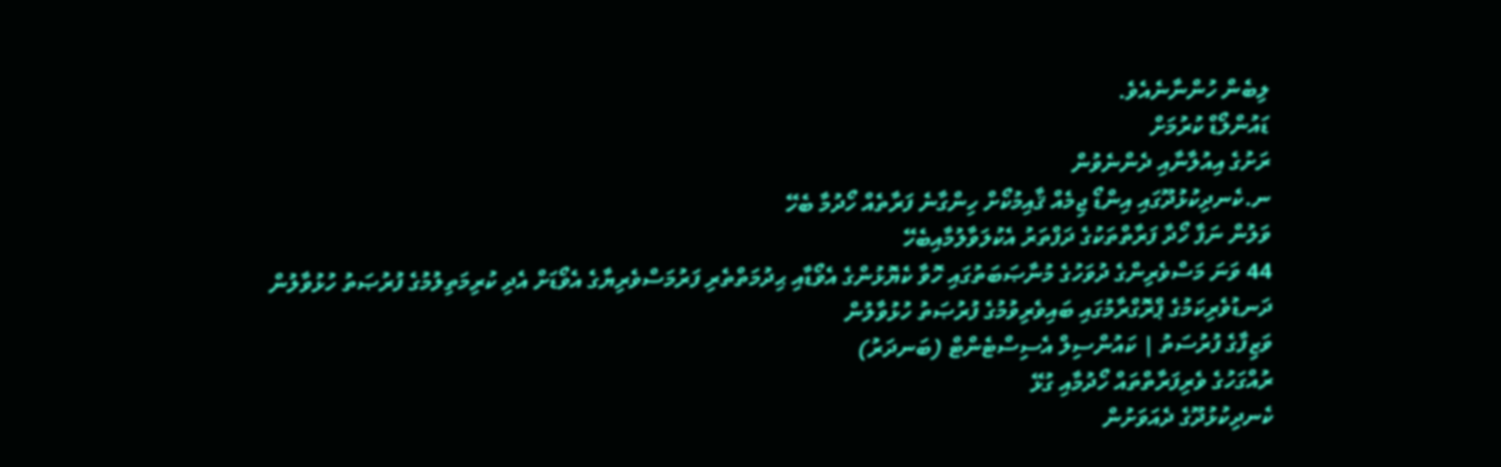ލިބެން ހުންނާނެއެވެ.
ޑައުންލޯޑް ކުރުމަށް
ރަށުގެ އިއުލާނާއި ދެންނެވުން
ނ.ކެނދިކުޅުދޫގައި އިންޑޯ ޖިމެއް ޤާއިމުކޯށް ހިންގާނެ ފަރާތެއް ހޯދުމާ ބެހޭ
ވަލުން ނަފާ ހޯދާ ފަރާތްތަކުގެ ދަފްތަރު އެކުލަވާލުމާއިބެހޭ
44 ވަނަ މަސްވެރިންގެ ދުވަހުގެ މުނާޞަބަތުގައި ހޮވާ ކެޔޮޅުންގެ އެވޯޑާއި ޙިދުމަތްތެރި ފަރުމަސްވެރިޔާގެ އެވޯޑަށް އެދި ކުރިމަތިލުމުގެ ފުރުޞަތު ހުޅުވާލުން
ދަނޑުވެރިކަމުގެ ޕްރޮގްރާމުގައި ބައިވެރިވުމުގެ ފުރުޞަތު ހުޅުވާލުން
ވަޒިފާގެ ފުރުސަތު | ކައުންސިލް އެސިސްޓެންޓް (ބަނދަރު)
ރުއްގަހުގެ ވެރިފަރާތްތައް ހޯދުމާއި ގުޅޭ
ކެނދިކުޅުދޫގެ ދެއަވަށުން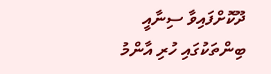ދޫކޮށްފައިވާ ސިނާއީ ބިންތަކުގައި ހުރި އާންމު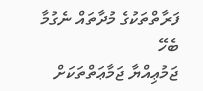ފަރާތްތަކުގެ މުދާތައް ނެގުމާ ބެހޭ
ޖަމުޢިއްޔާ ޖަމާޢަތްތަކަށް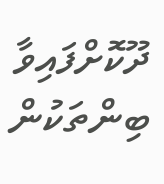ދޫކޮށްފައިވާ ބިންތަކުން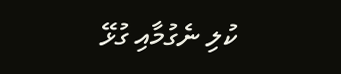ކުލި ނެގުމާއި ގުޅޭ